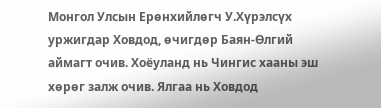Монгол Улсын Ерөнхийлөгч У.Хүрэлсүх уржигдар Ховдод, өчигдөр Баян-Өлгий аймагт очив. Хоёуланд нь Чингис хааны эш хөрөг залж очив. Ялгаа нь Ховдод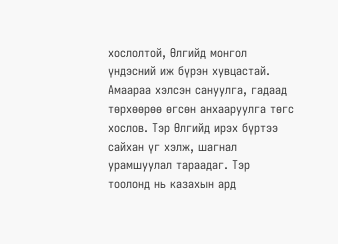хослолтой, Өлгийд монгол үндэсний иж бүрэн хувцастай. Амаараа хэлсэн сануулга, гадаад төрхөөрөө өгсөн анхааруулга төгс хослов. Тэр Өлгийд ирэх бүртээ сайхан үг хэлж, шагнал урамшуулал тараадаг. Тэр тоолонд нь казахын ард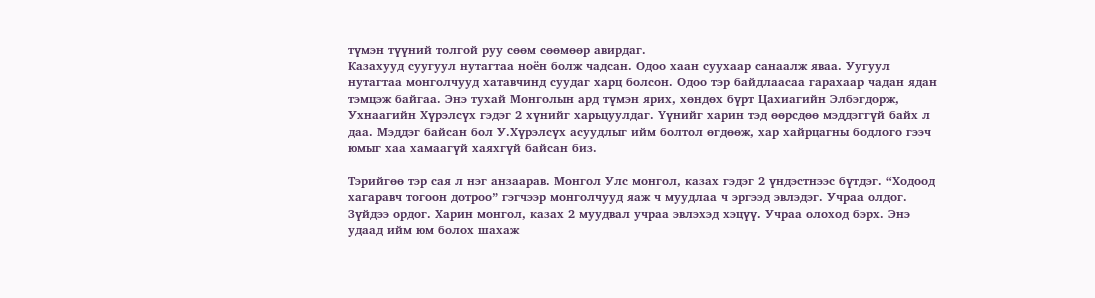түмэн түүний толгой руу сөөм сөөмөөр авирдаг.
Казахууд суугуул нутагтаа ноён болж чадсан. Одоо хаан суухаар санаалж яваа. Уугуул нутагтаа монголчууд хатавчинд суудаг харц болсон. Одоо тэр байдлаасаа гарахаар чадан ядан тэмцэж байгаа. Энэ тухай Монголын ард түмэн ярих, хөндөх бүрт Цахиагийн Элбэгдорж, Ухнаагийн Хүрэлсүх гэдэг 2 хүнийг харьцуулдаг. Үүнийг харин тэд өөрсдөө мэддэггүй байх л даа. Мэддэг байсан бол У.Хүрэлсүх асуудлыг ийм болтол өгдөөж, хар хайрцагны бодлого гээч юмыг хаа хамаагүй хаяхгүй байсан биз.

Тэрийгөө тэр сая л нэг анзаарав. Монгол Улс монгол, казах гэдэг 2 үндэстнээс бүтдэг. “Ходоод хагаравч тогоон дотроо” гэгчээр монголчууд яаж ч муудлаа ч эргээд эвлэдэг. Учраа олдог. Зүйдээ ордог. Харин монгол, казах 2 муудвал учраа эвлэхэд хэцүү. Учраа олоход бэрх. Энэ удаад ийм юм болох шахаж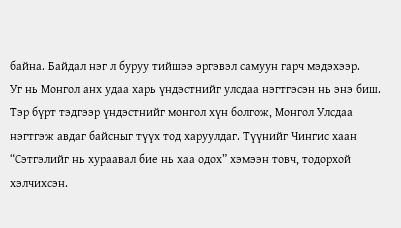байна. Байдал нэг л буруу тийшээ эргэвэл самуун гарч мэдэхээр.
Уг нь Монгол анх удаа харь үндэстнийг улсдаа нэгтгэсэн нь энэ биш. Тэр бүрт тэдгээр үндэстнийг монгол хүн болгож, Монгол Улсдаа нэгтгэж авдаг байсныг түүх тод харуулдаг. Түүнийг Чингис хаан “Сэтгэлийг нь хураавал бие нь хаа одох” хэмээн товч, тодорхой хэлчихсэн.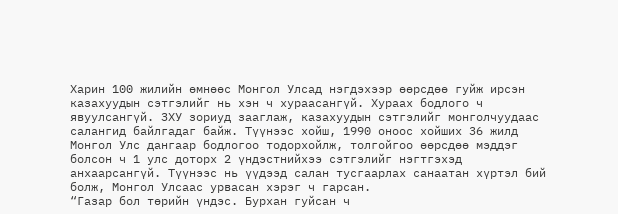Харин 100 жилийн өмнөөс Монгол Улсад нэгдэхээр өөрсдөө гуйж ирсэн казахуудын сэтгэлийг нь хэн ч хураасангүй. Хураах бодлого ч явуулсангүй. ЗХУ зориуд зааглаж, казахуудын сэтгэлийг монголчуудаас салангид байлгадаг байж. Түүнээс хойш, 1990 оноос хойших 36 жилд Монгол Улс дангаар бодлогоо тодорхойлж, толгойгоо өөрсдөө мэддэг болсон ч 1 улс доторх 2 үндэстнийхээ сэтгэлийг нэгтгэхэд анхаарсангүй. Түүнээс нь үүдээд салан тусгаарлах санаатан хүртэл бий болж, Монгол Улсаас урвасан хэрэг ч гарсан.
“Газар бол төрийн үндэс. Бурхан гуйсан ч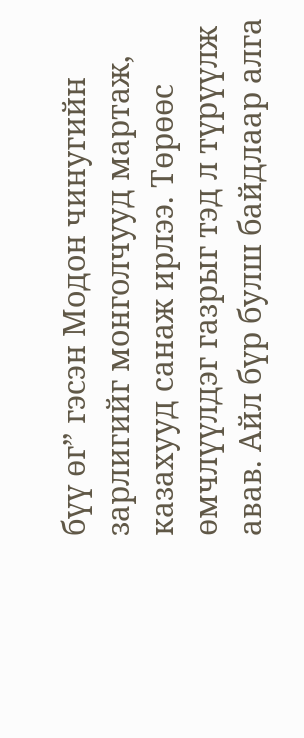бүү өг” гэсэн Модон чинугийн зарлигийг монголчууд мартаж, казахууд санаж ирлээ. Төрөөс өмчлүүлдэг газрыг тэд л түрүүлж авав. Айл бүр булш байдлаар алга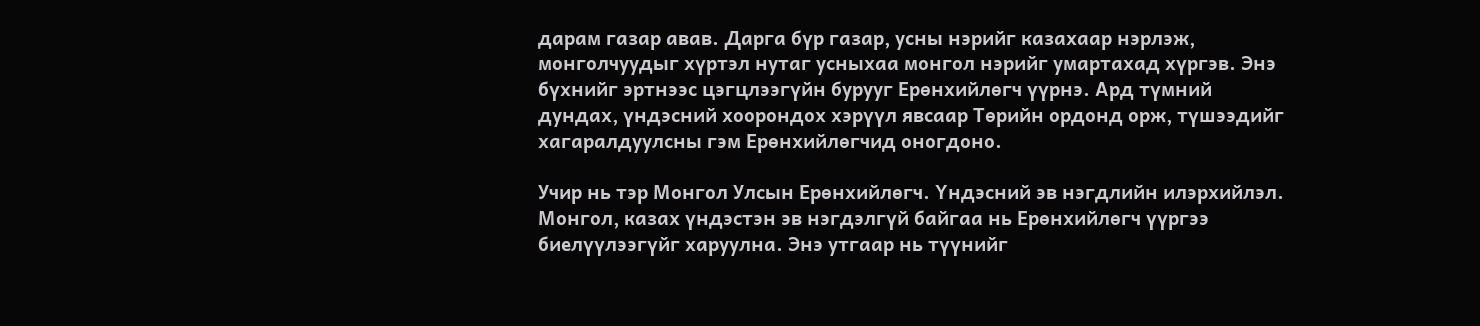дарам газар авав. Дарга бүр газар, усны нэрийг казахаар нэрлэж, монголчуудыг хүртэл нутаг усныхаа монгол нэрийг умартахад хүргэв. Энэ бүхнийг эртнээс цэгцлээгүйн бурууг Ерөнхийлөгч үүрнэ. Ард түмний дундах, үндэсний хоорондох хэрүүл явсаар Төрийн ордонд орж, түшээдийг хагаралдуулсны гэм Ерөнхийлөгчид оногдоно.

Учир нь тэр Монгол Улсын Ерөнхийлөгч. Үндэсний эв нэгдлийн илэрхийлэл. Монгол, казах үндэстэн эв нэгдэлгүй байгаа нь Ерөнхийлөгч үүргээ биелүүлээгүйг харуулна. Энэ утгаар нь түүнийг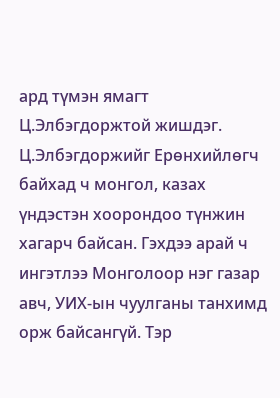ард түмэн ямагт Ц.Элбэгдоржтой жишдэг. Ц.Элбэгдоржийг Ерөнхийлөгч байхад ч монгол, казах үндэстэн хоорондоо түнжин хагарч байсан. Гэхдээ арай ч ингэтлээ Монголоор нэг газар авч, УИХ-ын чуулганы танхимд орж байсангүй. Тэр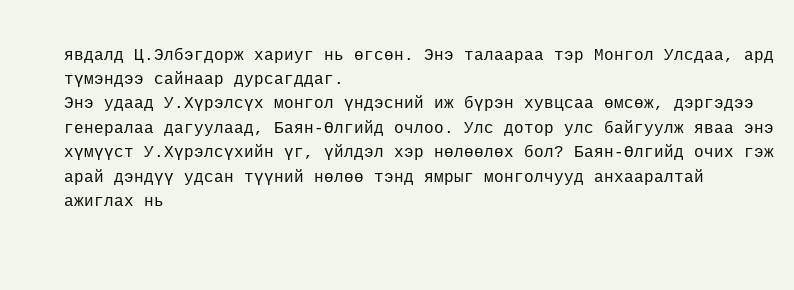явдалд Ц.Элбэгдорж хариуг нь өгсөн. Энэ талаараа тэр Монгол Улсдаа, ард түмэндээ сайнаар дурсагддаг.
Энэ удаад У.Хүрэлсүх монгол үндэсний иж бүрэн хувцсаа өмсөж, дэргэдээ генералаа дагуулаад, Баян-Өлгийд очлоо. Улс дотор улс байгуулж яваа энэ хүмүүст У.Хүрэлсүхийн үг, үйлдэл хэр нөлөөлөх бол? Баян-Өлгийд очих гэж арай дэндүү удсан түүний нөлөө тэнд ямрыг монголчууд анхааралтай ажиглах нь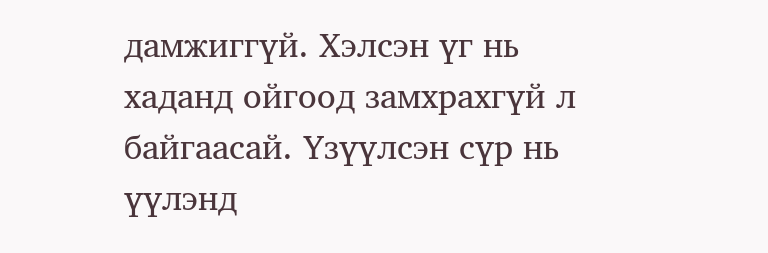дамжиггүй. Хэлсэн үг нь хаданд ойгоод замхрахгүй л байгаасай. Үзүүлсэн сүр нь үүлэнд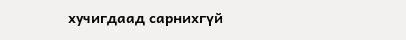хучигдаад сарнихгүй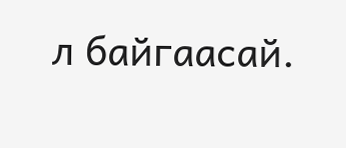л байгаасай.